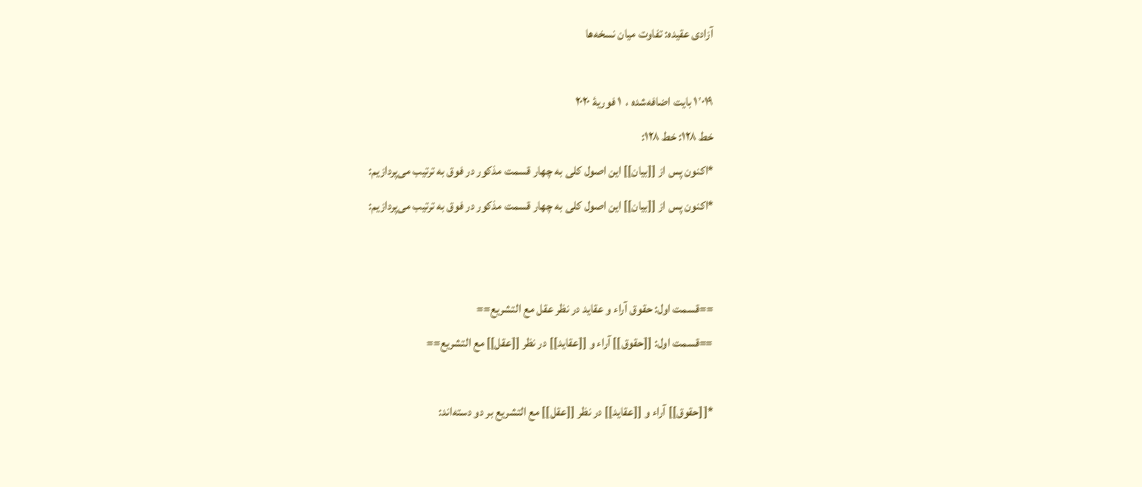آزادی عقیده: تفاوت میان نسخه‌ها

۱٬۰۱۹ بایت اضافه‌شده ،  ۱ فوریهٔ ۲۰۲۰
خط ۱۲۸: خط ۱۲۸:
*اکنون پس از [[بیان]] این اصول کلی به چهار قسمت مذکور در فوق به ترتیب می‌پردازیم:
*اکنون پس از [[بیان]] این اصول کلی به چهار قسمت مذکور در فوق به ترتیب می‌پردازیم:


==قسمت اول: حقوق آراء و عقاید در نظر عقل مع التشریع==
==قسمت اول: [[حقوق]] آراء و [[عقاید]] در نظر [[عقل]] مع التشریع==

*[[حقوق]] آراء و [[عقاید]] در نظر [[عقل]] مع التشریع بر دو دسته‌اند: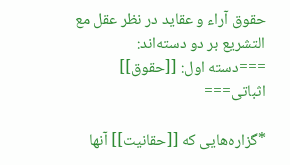حقوق آراء و عقاید در نظر عقل مع التشریع بر دو دسته‌اند:
===دسته ‌اول: [[حقوق]] اثباتی===

*گزاره‌هایی که [[حقانیت]] آنها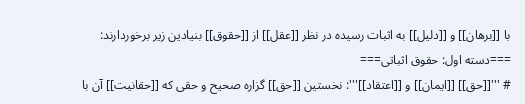با [[برهان]] و [[دلیل]] به اثبات رسیده در نظر [[عقل]] از [[حقوق]] بنیادین زیر برخوردارند:
===دسته ‌اول: حقوق اثباتی===
# '''[[حق]] [[ایمان]] و [[اعتقاد]]''': نخستین [[حق]] گزاره صحیح و حقی که [[حقانیت]] آن با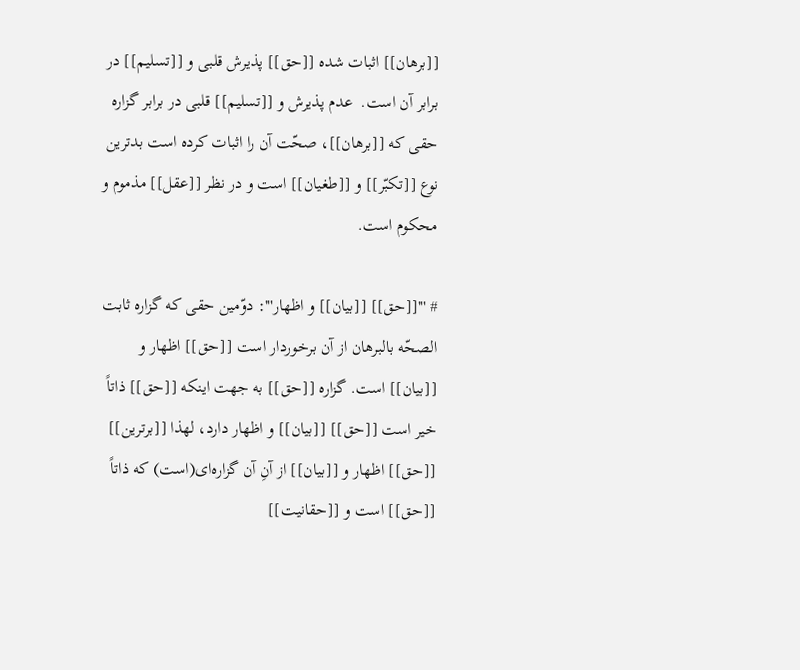[[برهان]] اثبات شده [[حق]] پذیرش قلبی و [[تسلیم]] در برابر آن است.  عدم پذیرش و [[تسلیم]] قلبی در برابر گزاره حقی که [[برهان]]، صحّت آن را اثبات کرده است بدترین نوع [[تکبّر]] و [[طغیان]] است و در نظر [[عقل]] مذموم و محکوم است.

# '''[[حق]] [[بیان]] و اظهار''': دوّمین حقی که گزاره ثابت الصحّه بالبرهان از آن برخوردار است [[حق]] اظهار و [[بیان]] است. گزاره [[حق]] به جهت اینکه [[حق]] ذاتاً خیر است [[حق]] [[بیان]] و اظهار دارد، لهذا [[برترین]] [[حق]] اظهار و [[بیان]] از آنِ آن گزاره‌ای(است) که ذاتاً [[حق]] است و [[حقانیت]]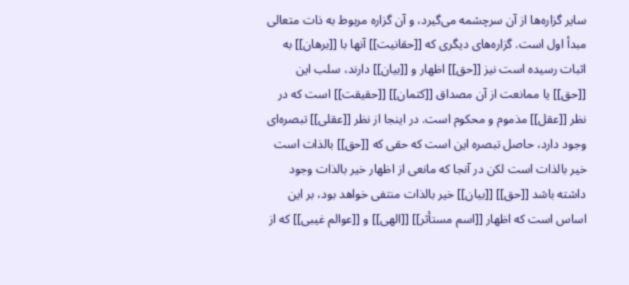سایر گزاره‌ها از آن سرچشمه می‌گیرد، و آن گزاره مربوط به ذات متعالی مبدأ اول است. گزاره‌های دیگری که [[حقانیت]] آنها با [[برهان]] به اثبات رسیده است نیز [[حق]] اظهار و [[بیان]] دارند، سلب این [[حق]] یا ممانعت از آن مصداق [[کتمان]] [[حقیقت]] است که در نظر [[عقل]] مذموم و محکوم است. در اینجا از نظر [[عقلی]] تبصره‌ای وجود دارد، حاصل تبصره این است که حقی که [[حق]] بالذات است خیر بالذات است لکن در آنجا که مانعی از اظهار خیر بالذات وجود داشته باشد [[حق]] [[بیان]] خیر بالذات منتفی خواهد بود، بر این اساس است که اظهار [[اسم مستأثر]] [[الهی]] و [[عوالم غیبی]] که از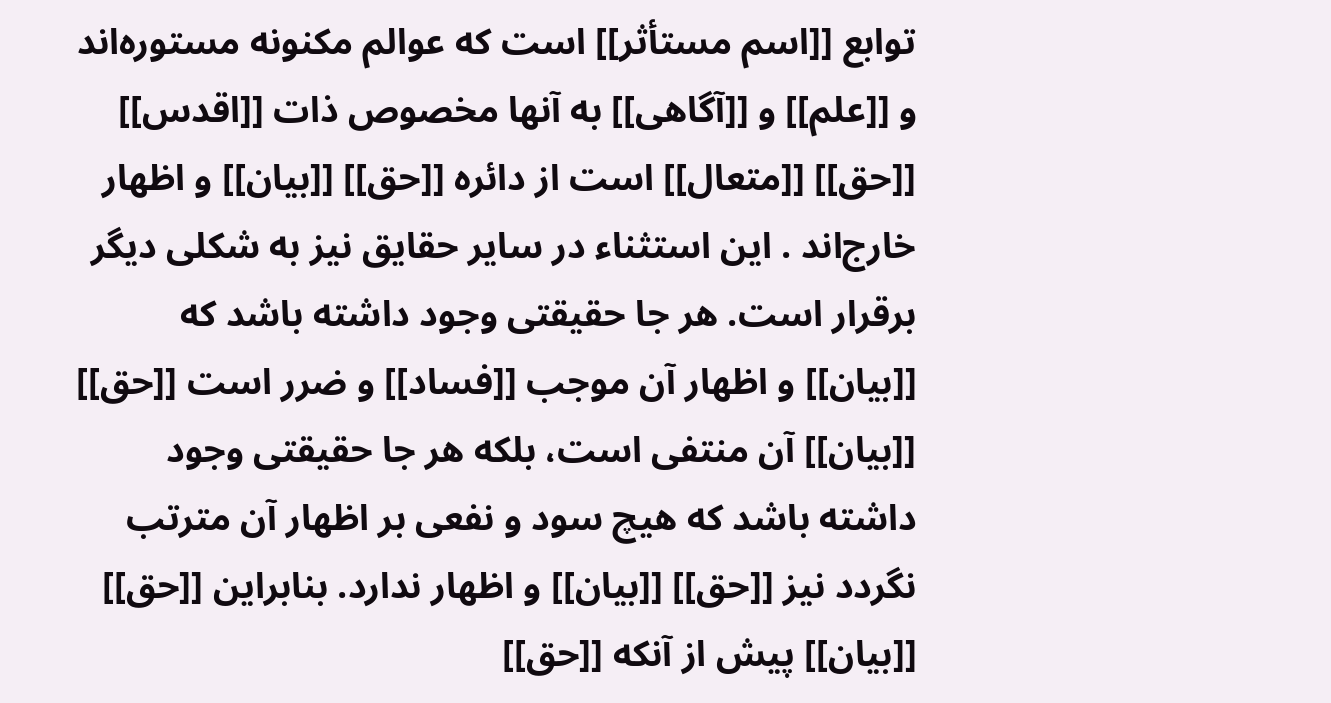توابع [[اسم مستأثر]] است که عوالم مکنونه مستوره‌اند و [[علم]] و [[آگاهی]] به آنها مخصوص ذات [[اقدس]] [[حق]] [[متعال]] است از دائره [[حق]] [[بیان]] و اظهار خارج‌اند . این استثناء در سایر حقایق نیز به شکلی دیگر برقرار است. هر جا حقیقتی وجود داشته باشد که [[بیان]] و اظهار آن موجب [[فساد]] و ضرر است [[حق]] [[بیان]] آن منتفی است، بلکه هر جا حقیقتی وجود داشته باشد که هیچ سود و نفعی بر اظهار آن مترتب نگردد نیز [[حق]] [[بیان]] و اظهار ندارد. بنابراین [[حق]] [[بیان]] پیش از آنکه [[حق]]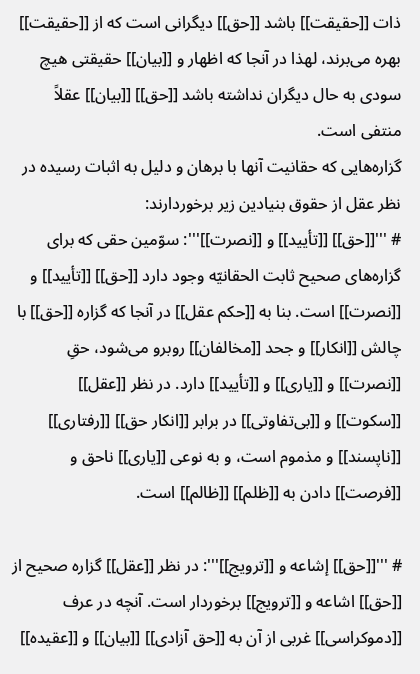ذات [[حقیقت]] باشد [[حق]] دیگرانی است که از [[حقیقت]] بهره می‌برند، لهذا در آنجا که اظهار و [[بیان]] حقیقتی هیچ سودی به حال دیگران نداشته باشد [[حق]] [[بیان]] عقلاً منتفی است.
گزاره‌هایی که حقانیت آنها با برهان و دلیل به اثبات رسیده در نظر عقل از حقوق بنیادین زیر برخوردارند:
# '''[[حق]] [[تأیید]] و [[نصرت]]''': سوّمین حقی که برای گزاره‌های صحیح ثابت الحقانیّه وجود دارد [[حق]] [[تأیید]] و [[نصرت]] است. بنا به [[حکم عقل]] در آنجا که گزاره [[حق]] با چالش [[انکار]] و جحد [[مخالفان]] روبرو می‌شود، حقِ [[نصرت]] و [[یاری]] و [[تأیید]] دارد. در نظر [[عقل]] [[سکوت]] و [[بی‌تفاوتی]] در برابر [[انکار حق]] [[رفتاری]] [[ناپسند]] و مذموم است، و به نوعی [[یاری]] ناحق و [[فرصت]] دادن به [[ظلم]] [[ظالم]] است.

# '''[[حق]] إشاعه و [[ترویج]]''': در نظر [[عقل]] گزاره صحیح از [[حق]] اشاعه و [[ترویج]] برخوردار است. آنچه در عرف [[دموکراسی]] غربی از آن به [[حق آزادی]] [[بیان]] و [[عقیده]]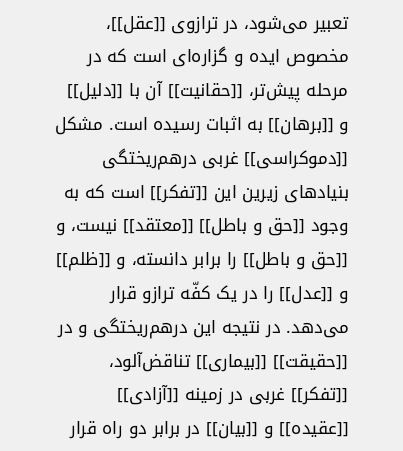تعبیر می‌شود، در ترازوی [[عقل]]، مخصوص ایده و گزاره‌ای است که در مرحله پیش‌تر، [[حقانیت]] آن با [[دلیل]] و [[برهان]] به اثبات رسیده است. مشکل [[دموکراسی]] غربی درهم‌ریختگی بنیادهای زیرین این [[تفکر]] است که به وجود [[حق و باطل]] [[معتقد]] نیست، و [[حق و باطل]] را برابر دانسته، و [[ظلم]] و [[عدل]] را در یک کفّه ترازو قرار می‌دهد. در نتیجه این درهم‌ریختگی و در [[حقیقت]] [[بیماری]] تناقض‌آلود، [[تفکر]] غربی در زمینه [[آزادی]] [[عقیده]] و [[بیان]] در برابر دو راه قرار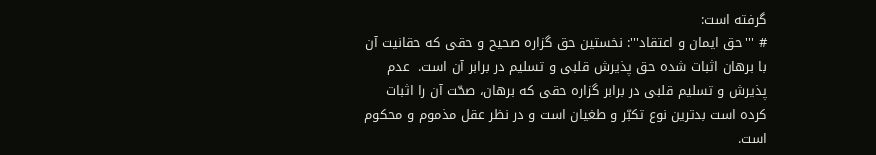گرفته است:
# '''حق ایمان و اعتقاد''': نخستین حق گزاره صحیح و حقی که حقانیت آن با برهان اثبات شده حق پذیرش قلبی و تسلیم در برابر آن است.  عدم پذیرش و تسلیم قلبی در برابر گزاره حقی که برهان، صحّت آن را اثبات کرده است بدترین نوع تکبّر و طغیان است و در نظر عقل مذموم و محکوم است.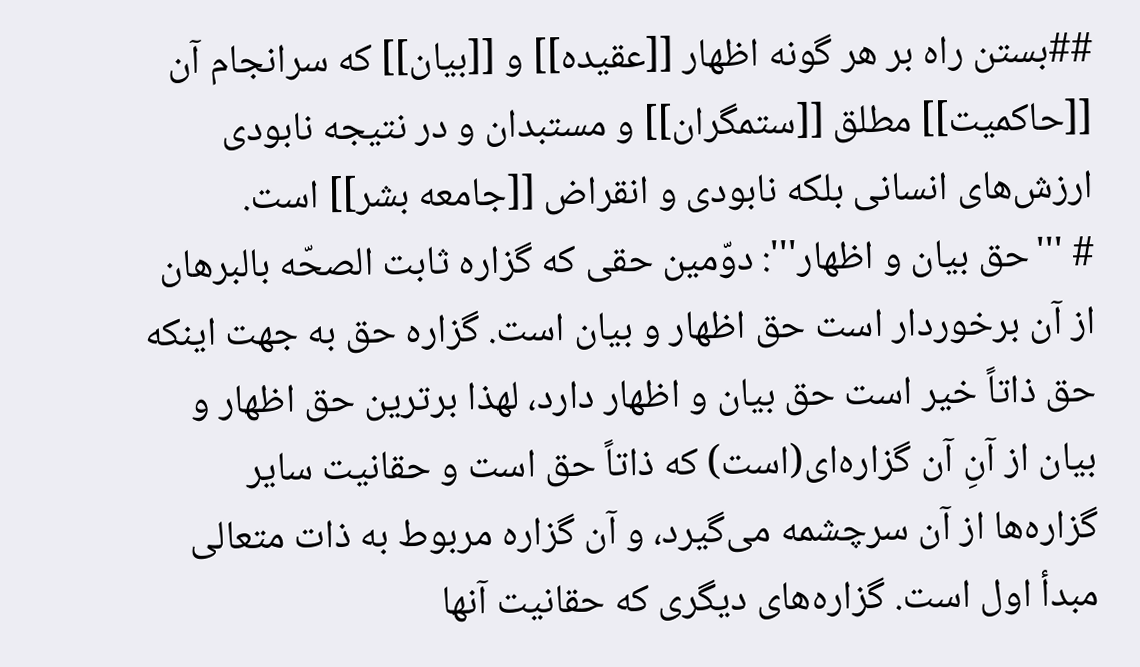##بستن راه بر هر گونه اظهار [[عقیده]] و [[بیان]] که سرانجام آن [[حاکمیت]] مطلق [[ستمگران]] و مستبدان و در نتیجه نابودی ارزش‌های انسانی بلکه نابودی و انقراض [[جامعه بشر]] است.
# '''حق بیان و اظهار''': دوّمین حقی که گزاره ثابت الصحّه بالبرهان از آن برخوردار است حق اظهار و بیان است. گزاره حق به جهت اینکه حق ذاتاً خیر است حق بیان و اظهار دارد، لهذا برترین حق اظهار و بیان از آنِ آن گزاره‌ای(است) که ذاتاً حق است و حقانیت سایر گزاره‌ها از آن سرچشمه می‌گیرد، و آن گزاره مربوط به ذات متعالی مبدأ اول است. گزاره‌های دیگری که حقانیت آنها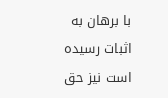با برهان به اثبات رسیده است نیز حق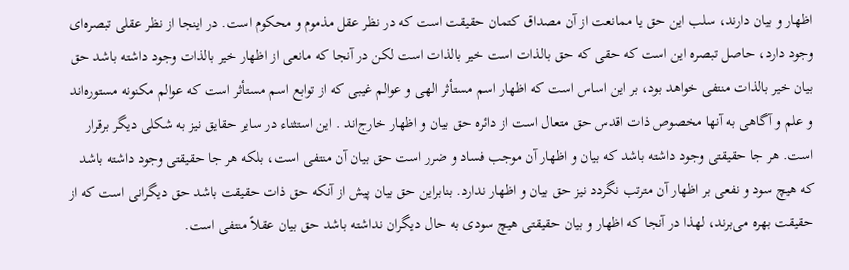اظهار و بیان دارند، سلب این حق یا ممانعت از آن مصداق کتمان حقیقت است که در نظر عقل مذموم و محکوم است. در اینجا از نظر عقلی تبصره‌ای وجود دارد، حاصل تبصره این است که حقی که حق بالذات است خیر بالذات است لکن در آنجا که مانعی از اظهار خیر بالذات وجود داشته باشد حق بیان خیر بالذات منتفی خواهد بود، بر این اساس است که اظهار اسم مستأثر الهی و عوالم غیبی که از توابع اسم مستأثر است که عوالم مکنونه مستوره‌اند و علم و آگاهی به آنها مخصوص ذات اقدس حق متعال است از دائره حق بیان و اظهار خارج‌اند . این استثناء در سایر حقایق نیز به شکلی دیگر برقرار است. هر جا حقیقتی وجود داشته باشد که بیان و اظهار آن موجب فساد و ضرر است حق بیان آن منتفی است، بلکه هر جا حقیقتی وجود داشته باشد که هیچ سود و نفعی بر اظهار آن مترتب نگردد نیز حق بیان و اظهار ندارد. بنابراین حق بیان پیش از آنکه حق ذات حقیقت باشد حق دیگرانی است که از حقیقت بهره می‌برند، لهذا در آنجا که اظهار و بیان حقیقتی هیچ سودی به حال دیگران نداشته باشد حق بیان عقلاً منتفی است.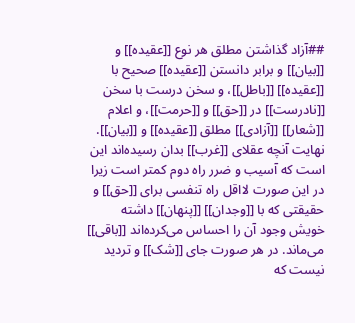##آزاد گذاشتن مطلق هر نوع [[عقیده]] و [[بیان]] و برابر دانستن [[عقیده]] صحیح با [[عقیده]] [[باطل]]، و سخن درست با سخن [[نادرست]] در [[حق]] و [[حرمت]]، و اعلام [[شعار]] [[آزادی]] مطلق [[عقیده]] و [[بیان]]. نهایت آنچه عقلای [[غرب]] بدان رسیده‌اند این است که آسیب و ضرر راه دوم کمتر است زیرا در این صورت لااقل راه تنفسی برای [[حق]] و حقیقتی که با [[وجدان]] [[پنهان]] داشته خویش وجود آن ‌را احساس می‌کرده‌اند [[باقی]] می‌ماند. در هر صورت جای [[شک]] و تردید نیست که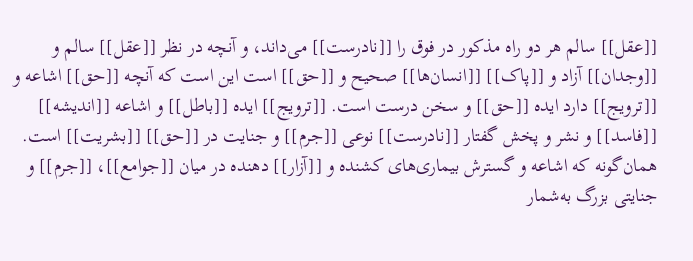[[عقل]] سالم هر دو راه مذکور در فوق را [[نادرست]] می‌داند، و آنچه در نظر [[عقل]] سالم و [[وجدان]] آزاد و [[پاک]] [[انسان‌ها]] صحیح و [[حق]] است این است که آنچه [[حق]] اشاعه و [[ترویج]] دارد ایده [[حق]] و سخن درست است. [[ترویج]] ایده [[باطل]] و اشاعه [[اندیشه]] [[فاسد]] و نشر و پخش گفتار [[نادرست]] نوعی [[جرم]] و جنایت در [[حق]] [[بشریت]] است. همان‌گونه که اشاعه و گسترش بیماری‌های کشنده و [[آزار]] دهنده در میان [[جوامع]]، [[جرم]] و جنایتی بزرگ به‌شمار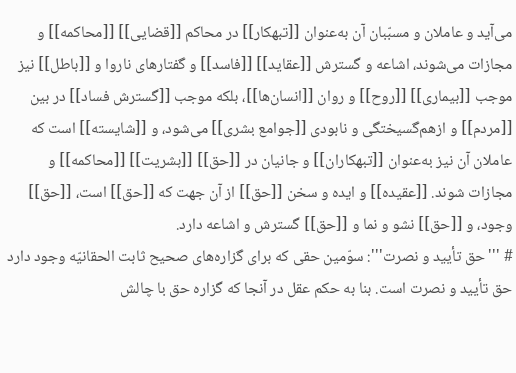می‌آید و عاملان و مسبّبان آن به‌عنوان [[تبهکار]] در محاکم [[قضایی]] [[محاکمه]] و مجازات می‌شوند، اشاعه و گسترش [[عقاید]] [[فاسد]] و گفتارهای ناروا و [[باطل]] نیز موجب [[بیماری]] [[روح]] و روان [[انسان‌ها]]، بلکه موجب [[گسترش فساد]] در بین [[مردم]] و ازهم‌گسیختگی و نابودی [[جوامع بشری]] می‌شود، و [[شایسته]] است که عاملان آن نیز به‌عنوان [[تبهکاران]] و جانیان در [[حق]] [[بشریت]] [[محاکمه]] و مجازات شوند. [[عقیده]] و ایده و سخن [[حق]] از آن جهت که [[حق]] است، [[حق]] وجود، و [[حق]] نشو و نما و [[حق]] گسترش و اشاعه دارد.
# '''حق تأیید و نصرت''': سوّمین حقی که برای گزاره‌های صحیح ثابت الحقانیّه وجود دارد حق تأیید و نصرت است. بنا به حکم عقل در آنجا که گزاره حق با چالش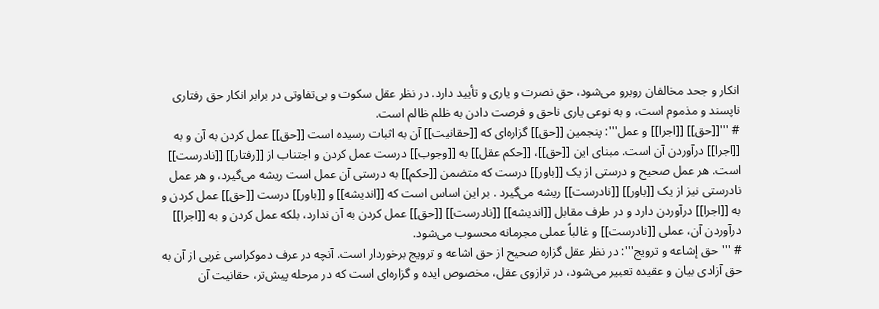انکار و جحد مخالفان روبرو می‌شود، حقِ نصرت و یاری و تأیید دارد. در نظر عقل سکوت و بی‌تفاوتی در برابر انکار حق رفتاری ناپسند و مذموم است، و به نوعی یاری ناحق و فرصت دادن به ظلم ظالم است.
# '''[[حق]] [[اجرا]] و عمل''': پنجمین [[حق]] گزاره‌ای که [[حقانیت]] آن به اثبات رسیده است [[حق]] عمل کردن به آن و به [[اجرا]] درآوردن آن است. مبنای این [[حق]]، [[حکم عقل]] به [[وجوب]] درست عمل کردن و اجتناب از [[رفتار]] [[نادرست]] است. هر عمل صحیح و درستی از یک [[باور]] درست که متضمن [[حکم]] به درستی آن عمل است ریشه می‌گیرد، و هر عمل نادرستی نیز از یک [[باور]] [[نادرست]] ریشه می‌گیرد . بر این اساس است که [[اندیشه]] و [[باور]] درست [[حق]] عمل کردن و به [[اجرا]] درآوردن دارد و در طرف مقابل [[اندیشه]] [[نادرست]] [[حق]] عمل کردن به آن ندارد، بلکه عمل کردن و به [[اجرا]] درآوردن آن، عملی [[نادرست]] و غالباً عملی مجرمانه محسوب می‌شود.
# '''حق إشاعه و ترویج''': در نظر عقل گزاره صحیح از حق اشاعه و ترویج برخوردار است. آنچه در عرف دموکراسی غربی از آن به حق آزادی بیان و عقیده تعبیر می‌شود، در ترازوی عقل، مخصوص ایده و گزاره‌ای است که در مرحله پیش‌تر، حقانیت آن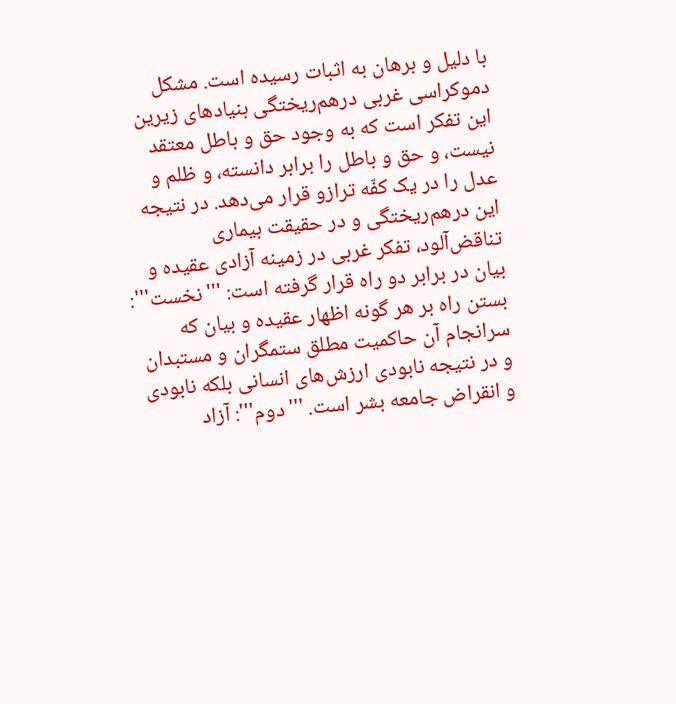با دلیل و برهان به اثبات رسیده است. مشکل دموکراسی غربی درهم‌ریختگی بنیادهای زیرین این تفکر است که به وجود حق و باطل معتقد نیست، و حق و باطل را برابر دانسته، و ظلم و عدل را در یک کفّه ترازو قرار می‌دهد. در نتیجه این درهم‌ریختگی و در حقیقت بیماری تناقض‌آلود، تفکر غربی در زمینه آزادی عقیده و بیان در برابر دو راه قرار گرفته است: '''نخست''': بستن راه بر هر گونه اظهار عقیده و بیان که سرانجام آن حاکمیت مطلق ستمگران و مستبدان و در نتیجه نابودی ارزش‌های انسانی بلکه نابودی و انقراض جامعه بشر است. '''دوم''': آزاد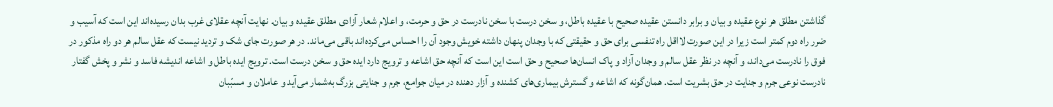گذاشتن مطلق هر نوع عقیده و بیان و برابر دانستن عقیده صحیح با عقیده باطل، و سخن درست با سخن نادرست در حق و حرمت، و اعلام شعار آزادی مطلق عقیده و بیان. نهایت آنچه عقلای غرب بدان رسیده‌اند این است که آسیب و ضرر راه دوم کمتر است زیرا در این صورت لااقل راه تنفسی برای حق و حقیقتی که با وجدان پنهان داشته خویش وجود آن ‌را احساس می‌کرده‌اند باقی می‌ماند. در هر صورت جای شک و تردید نیست که عقل سالم هر دو راه مذکور در فوق را نادرست می‌داند، و آنچه در نظر عقل سالم و وجدان آزاد و پاک انسان‌ها صحیح و حق است این است که آنچه حق اشاعه و ترویج دارد ایده حق و سخن درست است. ترویج ایده باطل و اشاعه اندیشه فاسد و نشر و پخش گفتار نادرست نوعی جرم و جنایت در حق بشریت است. همان‌گونه که اشاعه و گسترش بیماری‌های کشنده و آزار دهنده در میان جوامع، جرم و جنایتی بزرگ به‌شمار می‌آید و عاملان و مسبّبان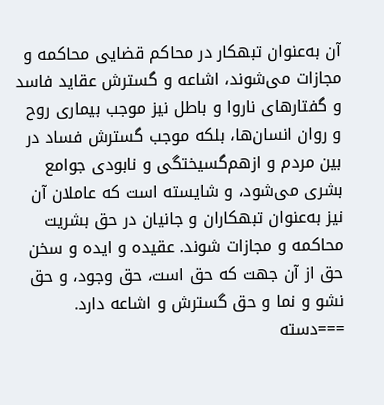آن به‌عنوان تبهکار در محاکم قضایی محاکمه و مجازات می‌شوند، اشاعه و گسترش عقاید فاسد و گفتارهای ناروا و باطل نیز موجب بیماری روح و روان انسان‌ها، بلکه موجب گسترش فساد در بین مردم و ازهم‌گسیختگی و نابودی جوامع بشری می‌شود، و شایسته است که عاملان آن نیز به‌عنوان تبهکاران و جانیان در حق بشریت محاکمه و مجازات شوند. عقیده و ایده و سخن حق از آن جهت که حق است، حق وجود، و حق نشو و نما و حق گسترش و اشاعه دارد.
===دسته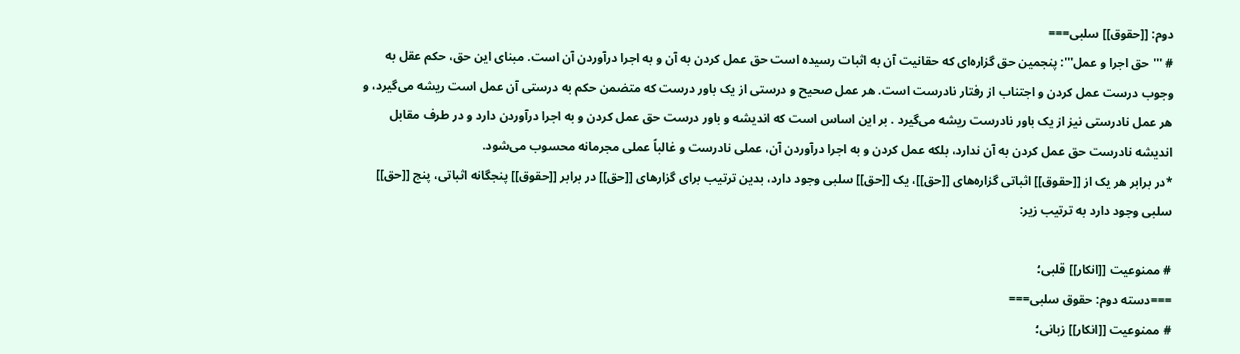دوم: [[حقوق]] سلبی===
# '''حق اجرا و عمل''': پنجمین حق گزاره‌ای که حقانیت آن به اثبات رسیده است حق عمل کردن به آن و به اجرا درآوردن آن است. مبنای این حق، حکم عقل به وجوب درست عمل کردن و اجتناب از رفتار نادرست است. هر عمل صحیح و درستی از یک باور درست که متضمن حکم به درستی آن عمل است ریشه می‌گیرد، و هر عمل نادرستی نیز از یک باور نادرست ریشه می‌گیرد . بر این اساس است که اندیشه و باور درست حق عمل کردن و به اجرا درآوردن دارد و در طرف مقابل اندیشه نادرست حق عمل کردن به آن ندارد، بلکه عمل کردن و به اجرا درآوردن آن، عملی نادرست و غالباً عملی مجرمانه محسوب می‌شود.
*در برابر هر یک از [[حقوق]] اثباتی گزاره‌های [[حق]]، یک [[حق]] سلبی وجود دارد، بدین ترتیب برای گزارهای [[حق]] در برابر [[حقوق]] پنجگانه اثباتی، پنج [[حق]] سلبی وجود دارد به ترتیب زیر:

# ممنوعیت [[انکار]] قلبی؛
===دسته دوم: حقوق سلبی===
# ممنوعیت [[انکار]] زبانی؛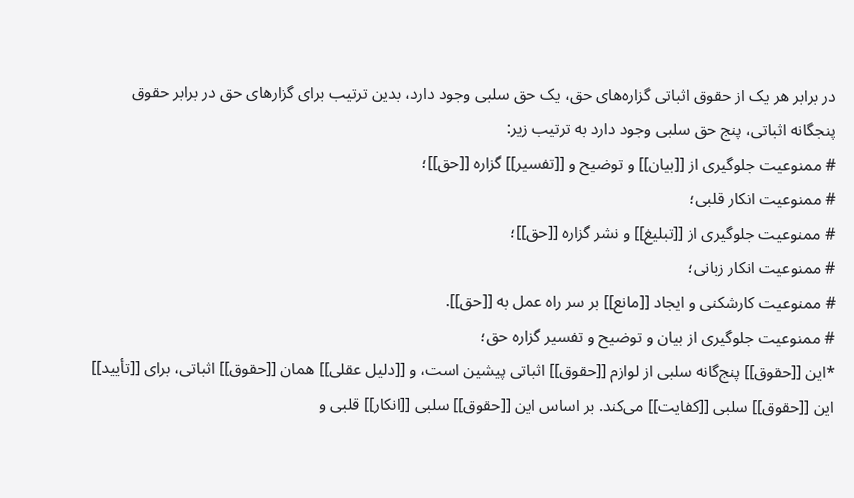در برابر هر یک از حقوق اثباتی گزاره‌های حق، یک حق سلبی وجود دارد، بدین ترتیب برای گزارهای حق در برابر حقوق پنجگانه اثباتی، پنج حق سلبی وجود دارد به ترتیب زیر:
# ممنوعیت جلوگیری از [[بیان]] و توضیح و [[تفسیر]] گزاره [[حق]]؛
# ممنوعیت انکار قلبی؛
# ممنوعیت جلوگیری از [[تبلیغ]] و نشر گزاره [[حق]]؛
# ممنوعیت انکار زبانی؛
# ممنوعیت کارشکنی و ایجاد [[مانع]] بر سر راه عمل به [[حق]].
# ممنوعیت جلوگیری از بیان و توضیح و تفسیر گزاره حق؛
*این [[حقوق]] پنج‌گانه سلبی از لوازم [[حقوق]] اثباتی پیشین است، و [[دلیل عقلی]] همان [[حقوق]] اثباتی، برای [[تأیید]] این [[حقوق]] سلبی [[کفایت]] می‌کند. بر اساس این [[حقوق]] سلبی [[انکار]] قلبی و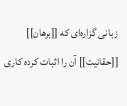زبانی گزاره‌ای که [[برهان]] [[حقانیت]] آن را اثبات کرده کاری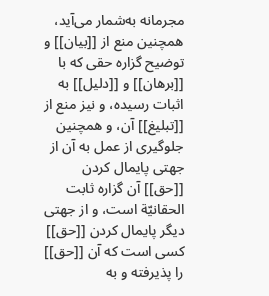مجرمانه به‌شمار می‌آید، همچنین منع از [[بیان]] و توضیح گزاره حقی که با [[برهان]] و [[دلیل]] به اثبات رسیده، و نیز منع از [[تبلیغ]] آن، و همچنین جلوگیری از عمل به آن از جهتی پایمال کردن [[حق]] آن گزاره ثابت الحقانیّة است، و از جهتی دیگر پایمال کردن [[حق]] کسی است که آن [[حق]] را پذیرفته و به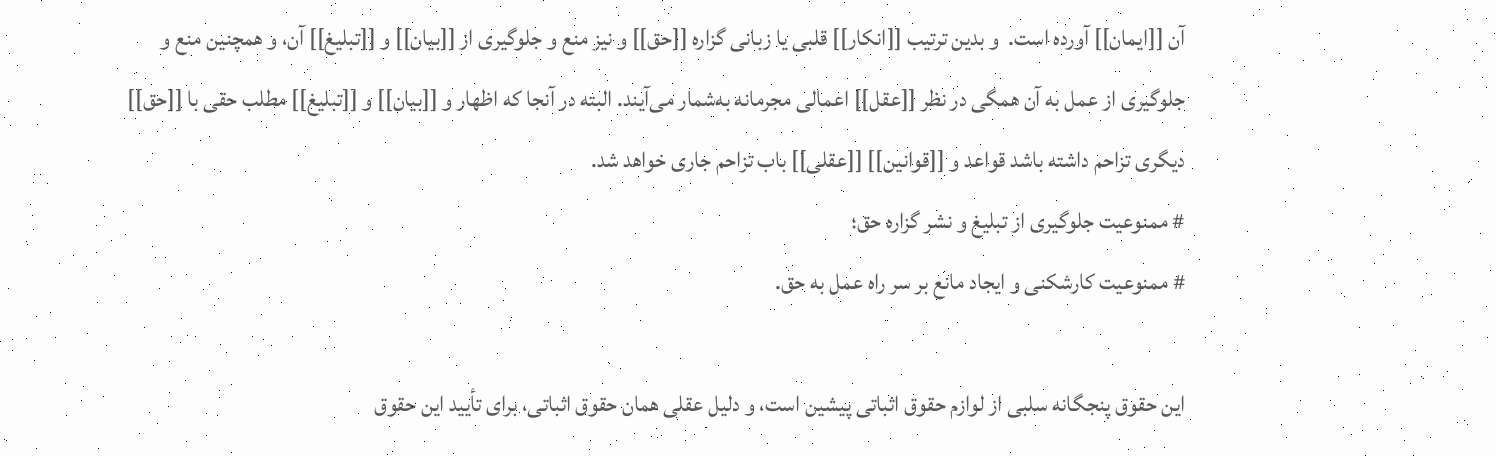آن [[ایمان]] آورده است.  و بدین ترتیب [[انکار]] قلبی یا زبانی گزاره [[حق]] و نیز منع و جلوگیری از [[بیان]] و [[تبلیغ]] آن، و همچنین منع و جلوگیری از عمل به آن همگی در نظر [[عقل]] اعمالی مجرمانه به‌شمار می‌آیند. البته در آنجا که اظهار و [[بیان]] و [[تبلیغ]] مطلب حقی با [[حق]] دیگری تزاحم داشته باشد قواعد و [[قوانین]] [[عقلی]] باب تزاحم جاری خواهد شد.
# ممنوعیت جلوگیری از تبلیغ و نشر گزاره حق؛
# ممنوعیت کارشکنی و ایجاد مانع بر سر راه عمل به حق.

این حقوق پنجگانه سلبی از لوازم حقوق اثباتی پیشین است، و دلیل عقلی همان حقوق اثباتی، برای تأیید این حقوق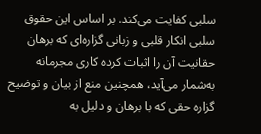سلبی کفایت می‌کند. بر اساس این حقوق سلبی انکار قلبی و زبانی گزاره‌ای که برهان حقانیت آن را اثبات کرده کاری مجرمانه به‌شمار می‌آید، همچنین منع از بیان و توضیح گزاره حقی که با برهان و دلیل به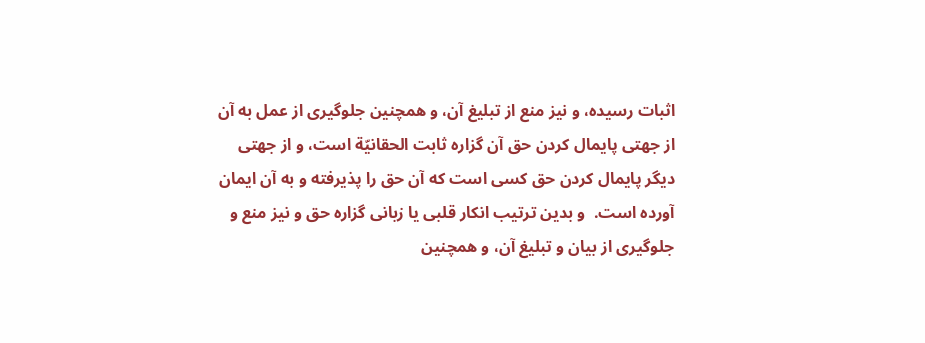اثبات رسیده، و نیز منع از تبلیغ آن، و همچنین جلوگیری از عمل به آن از جهتی پایمال کردن حق آن گزاره ثابت الحقانیّة است، و از جهتی دیگر پایمال کردن حق کسی است که آن حق را پذیرفته و به آن ایمان آورده است.  و بدین ترتیب انکار قلبی یا زبانی گزاره حق و نیز منع و جلوگیری از بیان و تبلیغ آن، و همچنین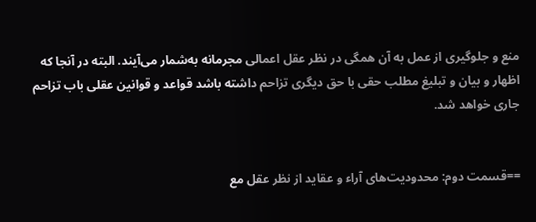منع و جلوگیری از عمل به آن همگی در نظر عقل اعمالی مجرمانه به‌شمار می‌آیند. البته در آنجا که اظهار و بیان و تبلیغ مطلب حقی با حق دیگری تزاحم داشته باشد قواعد و قوانین عقلی باب تزاحم جاری خواهد شد.


==قسمت دوم: محدودیت‌های آراء و عقاید از نظر عقل مع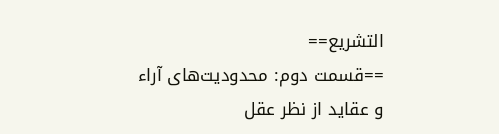التشریع==
==قسمت دوم: محدودیت‌های آراء و عقاید از نظر عقل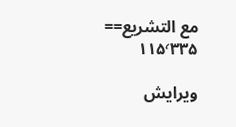مع التشریع==
۱۱۵٬۳۳۵

ویرایش